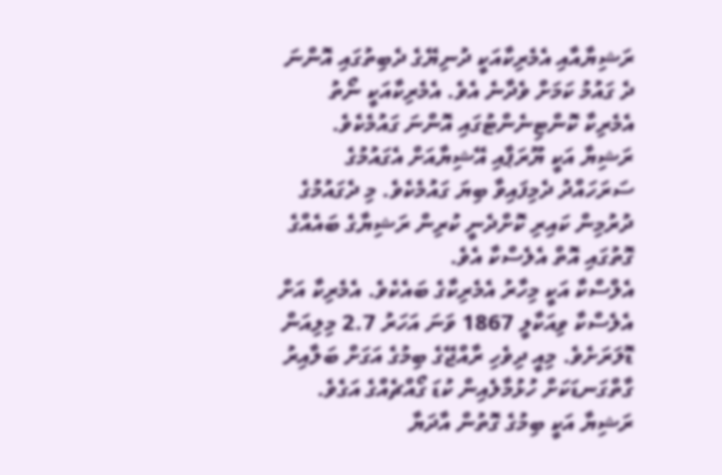ރަޝިޔާއާއި އެމެރިކާއަކީ ދުނިޔޭގެ ދެބިތުގައި އޮންނަ ދެ ގައުމު ކަމަށް ވެދާނެ އެވެ. އެމެރިކާއަކީ ނޯތު އެމެރިކާ ކޮންޓިނެންޓުގައި އޮންނަ ގައުމެކެވެ.
ރަޝިޔާ އަކީ ޔޫރަޕާއި އޭޝިޔާއަށް އެގައުމުގެ ސަރަހައްދު ދެމިފައިވާ ބިޔަ ގައުމެކެވެ. މި ދެގައުމުގެ ދުރުމިން ކައިރި ކޮށްދެނީ ކުރިން ރަޝިޔާގެ ބައެއްގެ ގޮތުގައި އޮތް އެލެސްކާ އެވެ.
އެލްސްކާ އަކީ މިހާރު އެމެރިކާގެ ބައެކެވެ. އެމެރިކާ އަށް އެލެސްކާ ވިއަކާލީ 1867 ވަނަ އަހަރު 2.7 މިލިއަން ޑޮލަރަށެވެ. މިއީ ދިވެހި ރާއްޖޭގެ ބިމުގެ އަގަށް ބަލާއިރު ގާތްގަނޑަކަށް ހުޅުމާލެއިން ކުޑަ ގޯއްޗެއްގެ އަގެވެ.
ރަޝިޔާ އަކީ ބިމުގެ ގޮތުން އާދަޔާ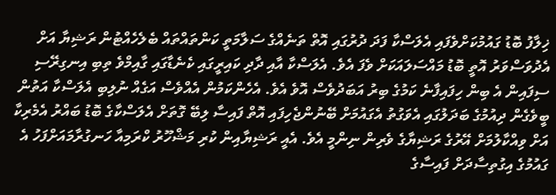ޚިލާފު ބޮޑު ގައުމުކަށްވެފައި އެލަސްކާ ފަދަ ދުރުގައި އޮތް ތަނެއްގެ ސަލާމަތީ ކަންތައްތައް ބެލެހެއްޓުން ރަޝިޔާ އަށް އެދުވަސްވަރު އޮތީ ބޮޑު މައްސަލައަކަށް ވެފަ އެވެ. އެލަސްކާ އާއި ދާދި ކައިރީގައި ކެނެޑާގައި ގާއިމްވެ ތިބި އިނގިރޭސި ސިފައިން އެ ބިން ހިފައިފާނެ ކަމުގެ ބިރު އަބަދުވެސް އޮވެ އެވެ. އެހެންކަމުން އެއްވެސް އަގެއް ނުލިބި އެލަސްކާ އަތުން ބީވެގެން ދިއުމުގެ ބަދަލުގައި އެވަގުތު އެގައުމަށް ބޭނުންޖެހިފައި އޮތް ފައިސާ ލިބޭ ގޮތަށް އެލަސްކާގެ ބޮޑު ބައްރު އެމެރިކާ އަށް ވިއްކާލުމަށް އޭރުގެ ރަޝިޔާގެ ވެރިން ނިންމީ އެވެ. އެއީ ރަޝިޔާއިން ކުރި މަޝްހޫރު ކްރަމިއާ ހަނގުރާމައަށްފަހު އެ ގައުމުގެ އިގުތިސާދަށް ފައިސާގެ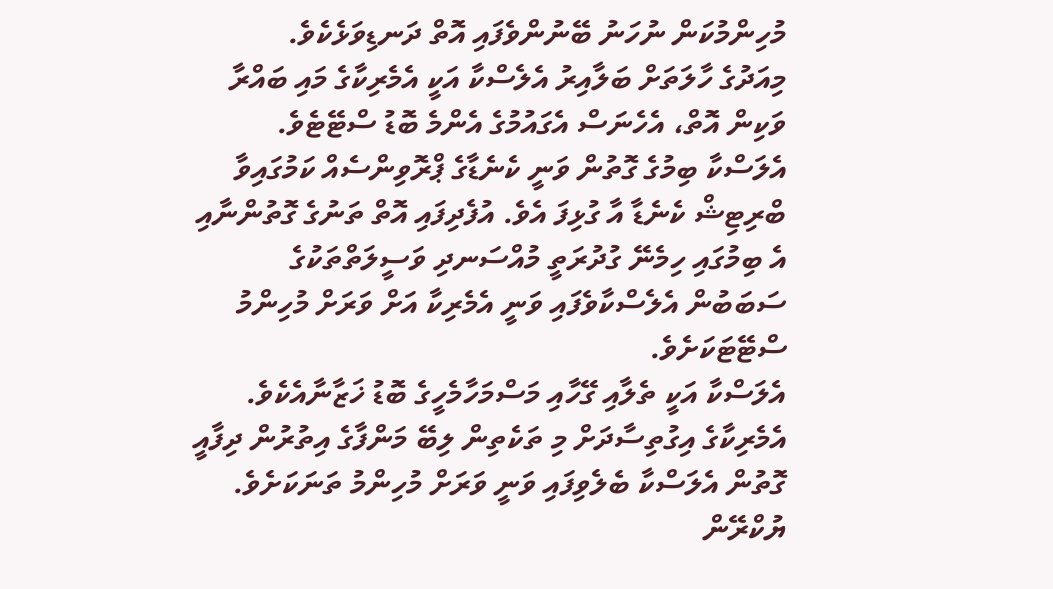މުހިންމުކަން ނުހަނު ބޭނުންވެފައި އޮތް ދަނޑިވަޅެކެވެ.
މިއަދުގެ ހާލަތަށް ބަލާއިރު އެލެސްކާ އަކީ އެމެރިކާގެ މައި ބައްރާ ވަކިން އޮތް، އެހެނަސް އެގައުމުގެ އެންމެ ބޮޑު ސްޓޭޓެވެ. އެލަސްކާ ބިމުގެ ގޮތުން ވަނީ ކެނެޑާގެ ޕްރޮވިންސެއް ކަމުގައިވާ ބްރިޓިޝް ކެނެޑާ އާ ގުޅިފަ އެވެ. އުފެދިފައި އޮތް ތަނުގެ ގޮތުންނާއި އެ ބިމުގައި ހިމެނޭ ގުދުރަތީ މުއްސަނދި ވަސީލަތްތަކުގެ ސަބަބުން އެލެސްކާވެފައި ވަނީ އެމެރިކާ އަށް ވަރަށް މުހިންމު ސްޓޭޓަކަށެވެ.
އެލަސްކާ އަކީ ތެލާއި ގޭހާއި މަސްމަހާމެހީގެ ބޮޑު ޚަޒާނާއެކެވެ. އެމެރިކާގެ އިގުތިސާދަށް މި ތަކެތިން ލިބޭ މަންފާގެ އިތުރުން ދިފާއީ ގޮތުން އެލަސްކާ ބެލެވިފައި ވަނީ ވަރަށް މުހިންމު ތަނަކަށެވެ.
ޔުކްރޭން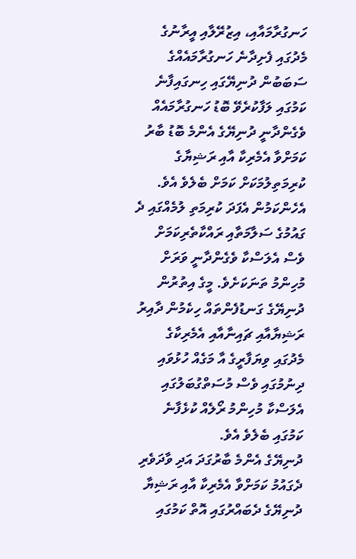ހަނގުރާމައާއި، އިޒުރޭލާއި އީރާނުގެ މެދުގައި ފެށިދާނެ ހަނގުރާމައެއްގެ ސަބަބުން ދުނިޔޭގައި ހިނގައިފާނެ ކަމުގައި ލަފާކުރެވޭ ބޮޑު ހަނގުރާމައެއް ވެގެންދާނީ ދުނިޔޭގެ އެންމެ ބޮޑު ބާރު ކަމަށްވާ އެމެރިކާ އާއި ރަޝިޔާގެ ކުރިމަތިލުމަކަށް ކަމަށް ބެލެވެ އެވެ. އެހެންކަމުން އެފަދަ ކުރިމަތި ލުމެއްގައި ދެ ގައުމުގެ ސަލާމަތާއި ރައްކާތެރިކަމަށް ވެސް އެލަސްކާ ވެގެންދާނީ ވަރަށް މުހިންމު ތަނަކަށެވެ. މީގެ އިތުރުން ދުނިޔޭގެ ގަނޑުފެންތައް ހިކެމުން ދާއިރު ރަޝިޔާއާއި ޗައިނާއާއި އެމެރިކާގެ މެދުގައި ވިޔަފާރީގެ އާ މަގެއް ހުޅުވައި ދިނުމުގައި ވެސް މުސަތްގުބަލުގައި އެލަސްކާ މުހިންމު ރޯލެއް ކުޅެފާނެ ކަމުގައި ބެލެވެ އެވެ.
ދުނިޔޭގެ އެންމެ ބާރުގަދަ އަދި ވާދަވެރި ދެގައުމު ކަމަށްވާ އެމެރިކާ އާއި ރަޝިޔާ ދުނިޔޭގެ ދެބައްރުގައި އޮތް ކަމުގައި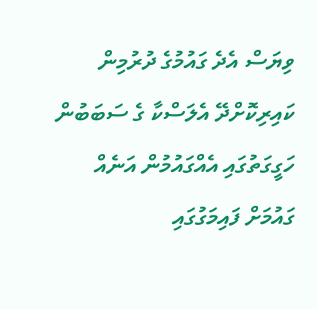ވިޔަސް އެދެ ގައުމުގެ ދުރުމިން ކައިރިކޮށްދޭ އެލަސްކާ ގެ ސަބަބުން ހަގީގަތުގައި އެއްގައުމުން އަނެއް ގައުމަށް ފައިމަގުގައި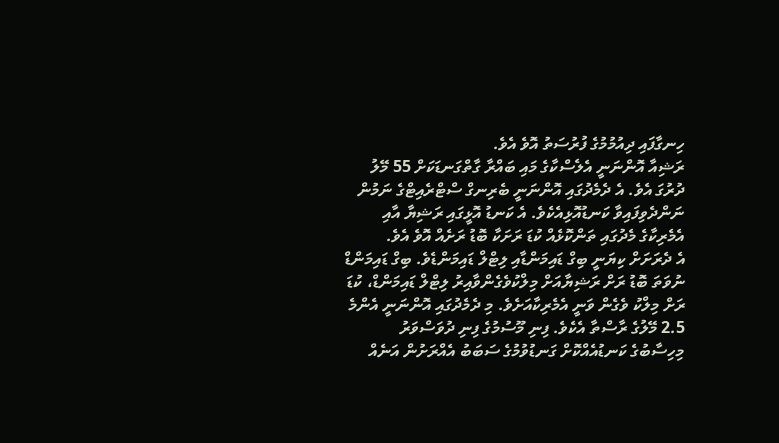ހިނގާފައި ދިއުމުމުގެ ފުރުސަތު އޮވެ އެވެ.
ރަޝިއާ އޮންނަނީ އެލެސްކާގެ މައި ބައްރާ ގާތްގަނޑަކަށް 55 މޭލު ދުރުގަ އެވެ. އެ ދެމެދުގައި އޮންނަނީ ބެރިނގް ސްޓްރެއިޓްގެ ނަމުން ނަންދެވިފައިވާ ކަނޑުއޮޅިއެކެވެ. އެ ކަނޑު އޮޅީގައި ރަޝިޔާ އާއި އެމެރިކާގެ މެދުގައި ތަންކޮޅެއް ކުޑަ ރަށަކާ ބޮޑު ރަށެއް އޮވެ އެވެ.
އެ ދެރަށަށް ކިޔަނީ ބިގް ޑައިމަންޑާއި ލިޓްލް ޑައިމަންޑެވެ. ބިގް ޑައިމަންޑް ނުވަތަ ބޮޑު ރަށް ރަޝިޔާއަށް މިލްކުވެގެންވާއިރު ލިޓްލް ޑައިމަންޑް، ކުޑަ ރަށް މިލްކު ވެގެން ވަނީ އެމެރިކާއަށެވެ. މި ދެމެދުގައި އޮންނަނީ އެންމެ 2.5 މޭލުގެ ރާސްތާ އެކެވެ. ފިނި މޫސުމުގެ ފިނި ދުވަސްވަރު މިހިސާބުގެ ކަނޑުއެއްކޮށް ގަނޑުވުމުގެ ސަބަބު އެއްރަށުން އަނެއް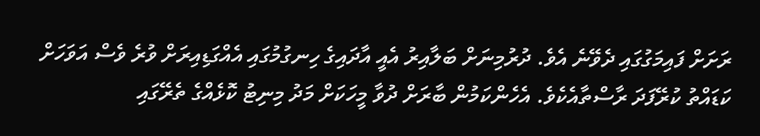ރަށަށް ފައިމަގުގައި ދެވޭނެ އެވެ. ދުރުމިނަށް ބަލާއިރު އެއީ އާދައިގެ ހިނގުމުގައި އެއްގަޑިއިރަށް ވުރެ ވެސް އަވަހަށް ކަޑައްތު ކުރޭފަދަ ރާސްތާއެކެވެ. އެހެންކަމުން ބާރަށް ދުވާ މީހަކަށް މަދު މިނިޓު ކޮޅެއްގެ ތެރޭގައި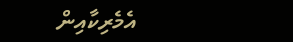އެމެރިކާއިން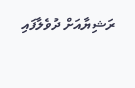ރަޝިޔާއަށް ދުވެލާފައި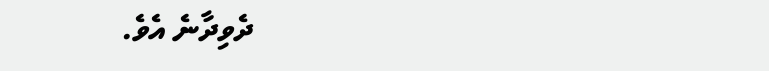ދެވިދާނެ އެވެ.